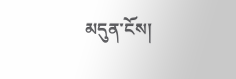མདུན་ངོས།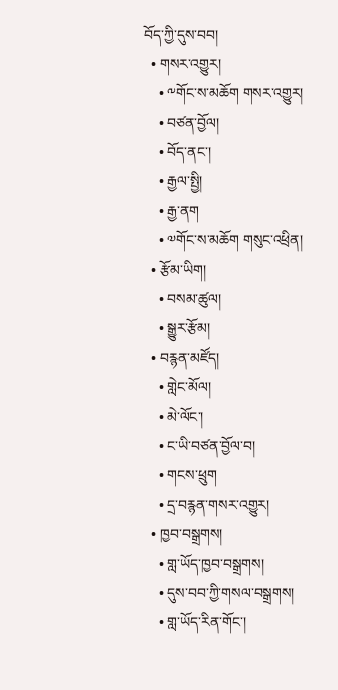བོད་ཀྱི་དུས་བབ།
  • གསར་འགྱུར།
    • ༸གོང་ས་མཆོག གསར་འགྱུར།
    • བཙན་བྱོལ།
    • བོད་ནང་།
    • རྒྱལ་སྤྱི།
    • རྒྱ་ནག
    • ༧གོང་ས་མཆོག གསུང་འཕྲིན།
  • རྩོམ་ཡིག།
    • བསམ་ཚུལ།
    • སྒྱུར་རྩོམ།
  • བརྙན་མཛོད།
    • གླེང་མོལ།
    • མེ་ལོང་།
    • ང་ཡི་བཙན་བྱོལ་བ།
    • གངས་ཕྲུག
    • དྲ་བརྙན་གསར་འགྱུར།
  • ཁྱབ་བསྒྲགས།
    • གླ་ཡོད་ཁྱབ་བསྒྲགས།
    • དུས་བབ་ཀྱི་གསལ་བསྒྲགས།
    • གླ་ཡོད་རིན་གོང་།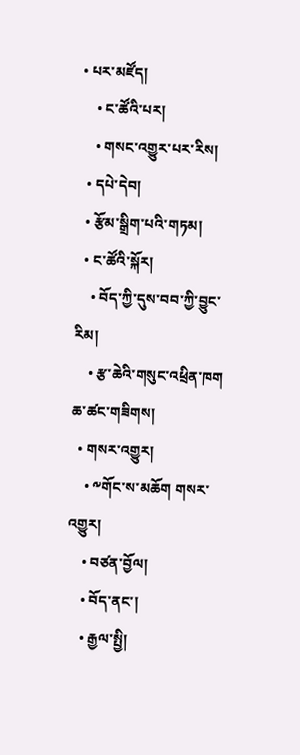• པར་མཛོད།
    • ང་ཚོའི་པར།
    • གསང་འགྱུར་པར་རིས།
  • དཔེ་དེབ།
  • རྩོམ་སྒྲིག་པའི་གཏམ།
  • ང་ཚོའི་སྐོར།
    • བོད་ཀྱི་དུས་བབ་ཀྱི་བྱུང་རིམ།
    • རྩ་ཆེའི་གསུང་འཕྲིན་ཁག
ཆ་ཚང་གཟིགས།
  • གསར་འགྱུར།
    • ༸གོང་ས་མཆོག གསར་འགྱུར།
    • བཙན་བྱོལ།
    • བོད་ནང་།
    • རྒྱལ་སྤྱི།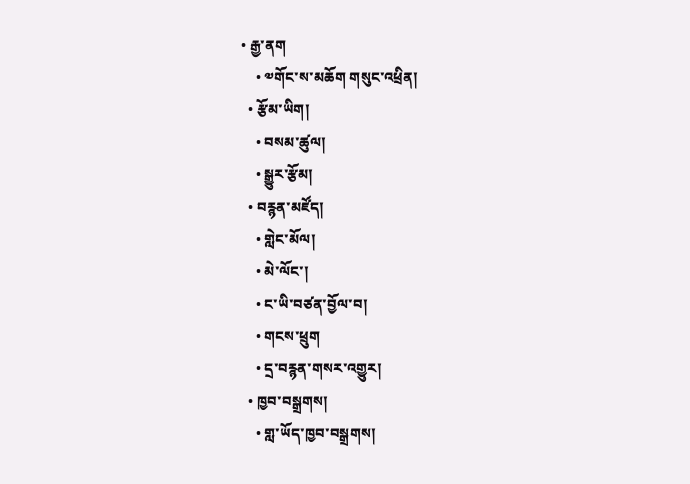• རྒྱ་ནག
    • ༧གོང་ས་མཆོག གསུང་འཕྲིན།
  • རྩོམ་ཡིག།
    • བསམ་ཚུལ།
    • སྒྱུར་རྩོམ།
  • བརྙན་མཛོད།
    • གླེང་མོལ།
    • མེ་ལོང་།
    • ང་ཡི་བཙན་བྱོལ་བ།
    • གངས་ཕྲུག
    • དྲ་བརྙན་གསར་འགྱུར།
  • ཁྱབ་བསྒྲགས།
    • གླ་ཡོད་ཁྱབ་བསྒྲགས།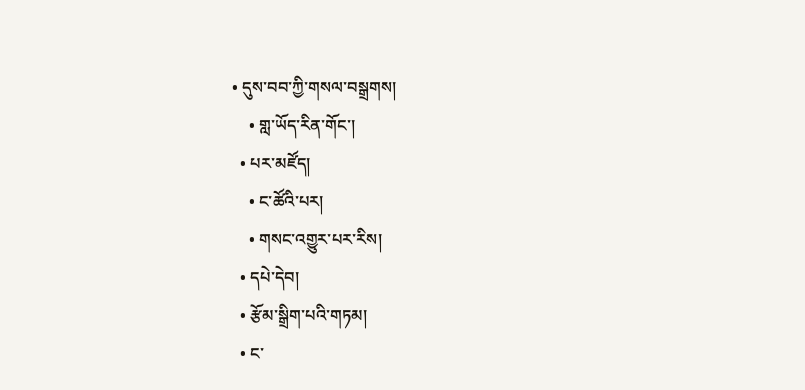• དུས་བབ་ཀྱི་གསལ་བསྒྲགས།
    • གླ་ཡོད་རིན་གོང་།
  • པར་མཛོད།
    • ང་ཚོའི་པར།
    • གསང་འགྱུར་པར་རིས།
  • དཔེ་དེབ།
  • རྩོམ་སྒྲིག་པའི་གཏམ།
  • ང་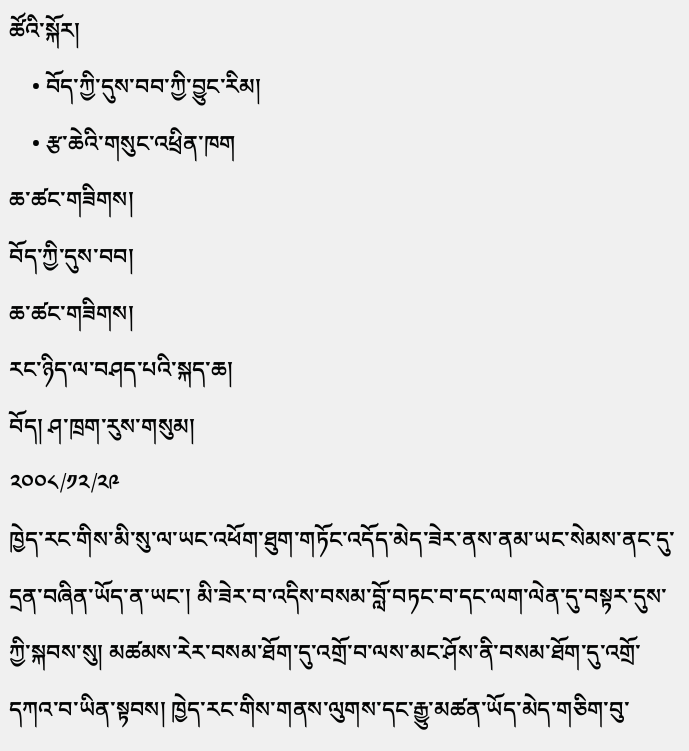ཚོའི་སྐོར།
    • བོད་ཀྱི་དུས་བབ་ཀྱི་བྱུང་རིམ།
    • རྩ་ཆེའི་གསུང་འཕྲིན་ཁག
ཆ་ཚང་གཟིགས།
བོད་ཀྱི་དུས་བབ།
ཆ་ཚང་གཟིགས།
རང་ཉིད་ལ་བཤད་པའི་སྐད་ཆ།
བོད། ཤ་ཁྲག་རུས་གསུམ།
༢༠༠༨/༡༢/༢༩
ཁྱེད་རང་གིས་མི་སུ་ལ་ཡང་འཕོག་ཐུག་གཏོང་འདོད་མེད་ཟེར་ནས་ནམ་ཡང་སེམས་ནང་དུ་དྲན་བཞིན་ཡོད་ན་ཡང་། མི་ཟེར་བ་འདིས་བསམ་བློ་བཏང་བ་དང་ལག་ལེན་དུ་བསྟར་དུས་ཀྱི་སྐབས་སུ། མཚམས་རེར་བསམ་ཐོག་དུ་འགྲོ་བ་ལས་མང་ཤོས་ནི་བསམ་ཐོག་དུ་འགྲོ་དཀའ་བ་ཡིན་སྟབས། ཁྱེད་རང་གིས་གནས་ལུགས་དང་རྒྱུ་མཚན་ཡོད་མེད་གཅིག་བུ་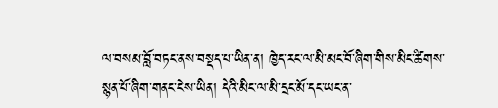ལ་བསམ་བློ་བཏང་ནས་བསྡད་པ་ཡིན་ན། ཁྱེད་རང་ལ་མི་མང་བོ་ཞིག་གིས་མིང་ཚིགས་སྙན་པོ་ཞིག་གནང་ངེས་ཡིན། དེའི་མིང་ལ་མི་དྲང་མོ་དང་ཡང་ན་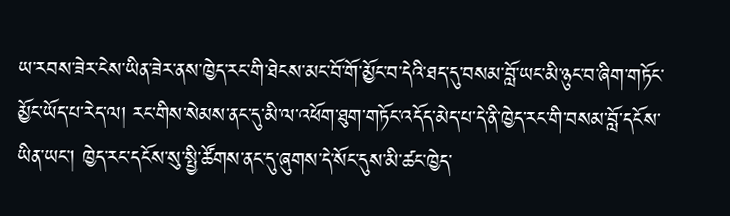ཡ་རབས་ཟེར་ངེས་ཡིན་ཟེར་ནས་ཁྱེད་རང་གི་ཐེངས་མང་བོ་གོ་མྱོང་བ་དེའི་ཐད་དུ་བསམ་བློ་ཡང་མི་ཉུང་བ་ཞིག་གཏོང་མྱོང་ཡོད་པ་རེད་ལ། རང་གིས་སེམས་ནང་དུ་མི་ལ་འཕོག་ཐུག་གཏོང་འདོད་མེད་པ་དེ་ནི་ཁྱེད་རང་གི་བསམ་བློ་དངོས་ཡིན་ཡང་། ཁྱེད་རང་དངོས་སུ་སྤྱི་ཚོགས་ནང་དུ་ཞུགས་དེ་སོང་དུས་མི་ཚང་ཁྱེད་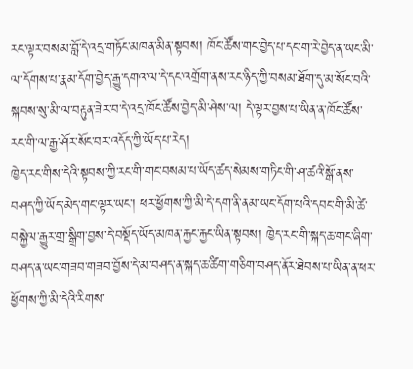རང་ལྟར་བསམ་བློ་དེ་འདྲ་གཏོང་མཁན་མིན་སྟབས། ཁོང་ཚོས་གང་བྱེད་པ་དང་ག་རེ་བྱེད་ན་ཡང་མི་ལ་དོགས་པ་རྣམ་དོག་བྱེད་རྒྱུ་དགའ་ལ་དེ་དང་འགྲོག་ནས་རང་ཉིད་ཀྱི་བསམ་ཐོག་དུ་མ་སོང་བའི་སྐབས་སུ་མི་ལ་བརྟུན་ཟེར་བ་དེ་འདྲ་ཁོང་ཚོས་བྱེད་མི་ཤེས་ལ། དེ་ལྟར་བྱས་པ་ཡིན་ན་ཁོང་ཚོས་རང་གི་ལ་རྒྱ་ཤོར་སོང་བར་འདོད་ཀྱི་ཡོད་པ་རེད།
ཁྱེད་རང་གིས་དེའི་སྟབས་ཀྱི་རང་གི་གང་བསམ་པ་ཡོད་ཚད་སེམས་གཏིང་གི་ཤ་ཚའི་སྒོ་ནས་བཤད་ཀྱི་ཡོད་མེད་གང་ལྟར་ཡང་། ཕར་ཕྱོགས་ཀྱི་མི་དེ་དག་ནི་ནམ་ཡང་དོག་པའི་དབང་གི་མི་ཚེ་བསྐྱེལ་རྒྱུར་གྲ་སྒྲིག་བྱས་དེ་བསྡོད་ཡོད་མཁན་རྐྱང་རྐྱང་ཡིན་སྟབས། ཁྱེད་རང་གི་སྐད་ཆ་གང་ཞིག་བཤད་ན་ཡང་གཟབ་གཟབ་བྱོས་དེ་མ་བཤད་ན་སྐད་ཆ་ཚིག་གཅིག་བཤད་ནོར་ཐེབས་པ་ཡིན་ན་ཕར་ཕྱོགས་ཀྱི་མི་དེའི་རིགས་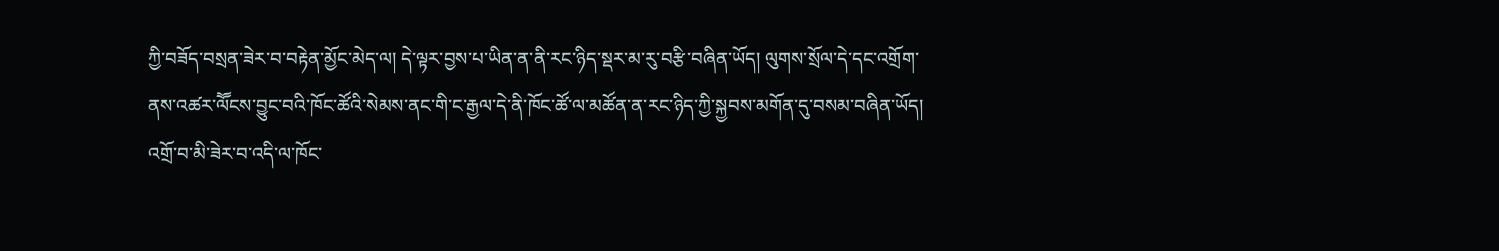ཀྱི་བཟོད་བསྲན་ཟེར་བ་བརྟེན་མྱོང་མེད་ལ། དེ་ལྟར་བྱས་པ་ཡིན་ན་ནི་རང་ཉིད་སྡར་མ་རུ་བརྩི་བཞིན་ཡོད། ལུགས་སྲོལ་དེ་དང་འགྲོག་ནས་འཚར་ལཽངས་བྱུང་བའི་ཁོང་ཚོའི་སེམས་ནང་གི་ང་རྒྱལ་དེ་ནི་ཁོང་ཚོ་ལ་མཚོན་ན་རང་ཉིད་ཀྱི་སྐྱབས་མགོན་དུ་བསམ་བཞིན་ཡོད། འགྲོ་བ་མི་ཟེར་བ་འདི་ལ་ཁོང་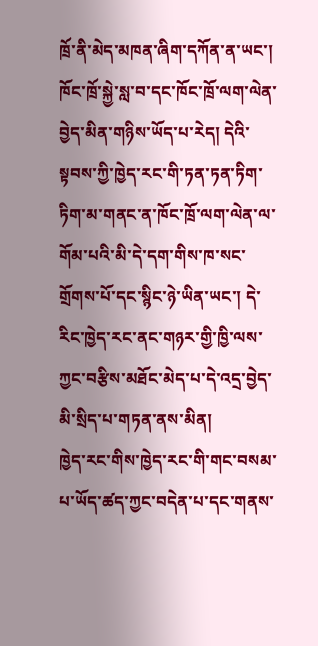ཁྲོ་ནི་མེད་མཁན་ཞིག་དཀོན་ན་ཡང་། ཁོང་ཁྲོ་སྐྱེ་སླ་བ་དང་ཁོང་ཁྲོ་ལག་ལེན་བྱེད་མིན་གཉིས་ཡོད་པ་རེད། དེའི་སྟབས་ཀྱི་ཁྱེད་རང་གི་ཏན་ཏན་ཏིག་ཏིག་མ་གནང་ན་ཁོང་ཁྲོ་ལག་ལེན་ལ་གོམ་པའི་མི་དེ་དག་གིས་ཁ་སང་གྲོགས་པོ་དང་སྙིང་ཉེ་ཡིན་ཡང་། དེ་རིང་ཁྱེད་རང་ནང་གཉར་གྱི་ཁྱི་ལས་ཀྱང་བརྩིས་མཐོང་མེད་པ་དེ་འདྲ་བྱེད་མི་སྲིད་པ་གཏན་ནས་མིན།
ཁྱེད་རང་གིས་ཁྱེད་རང་གི་གང་བསམ་པ་ཡོད་ཚད་ཀྱང་བདེན་པ་དང་གནས་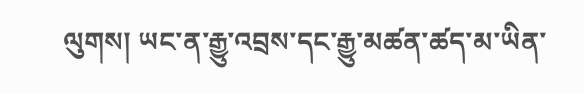ལུགས། ཡང་ན་རྒྱུ་འབྲས་དང་རྒྱུ་མཚན་ཚད་མ་ཡིན་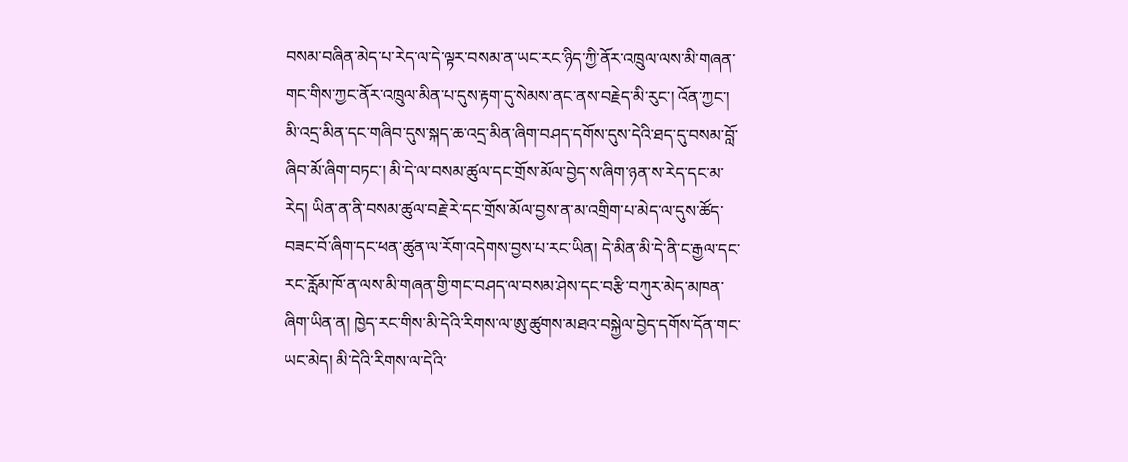བསམ་བཞིན་མེད་པ་རེད་ལ་དེ་ལྟར་བསམ་ན་ཡང་རང་ཉིད་ཀྱི་ནོར་འཁྲུལ་ལས་མི་གཞན་གང་གིས་ཀྱང་ནོར་འཁྲུལ་མིན་པ་དུས་རྟག་དུ་སེམས་ནང་ནས་བརྗེད་མི་རུང་། འོན་ཀྱང་། མི་འདྲ་མིན་དང་གཞིབ་དུས་སྐད་ཆ་འདྲ་མིན་ཞིག་བཤད་དགོས་དུས་དེའི་ཐད་དུ་བསམ་བློ་ཞིབ་མོ་ཞིག་བཏང་། མི་དེ་ལ་བསམ་ཚུལ་དང་གྲོས་མོལ་བྱེད་ས་ཞིག་ཉན་ས་རེད་དང་མ་རེད། ཡིན་ན་ནི་བསམ་ཚུལ་བརྗེ་རེ་དང་གྲོས་མོལ་བྱས་ན་མ་འགྲིག་པ་མེད་ལ་དུས་ཚོད་བཟང་བོ་ཞིག་དང་ཕན་ཚུན་ལ་རོག་འདེགས་བྱས་པ་རང་ཡིན། དེ་མིན་མི་དེ་ནི་ང་རྒྱལ་དང་རང་རློམ་ཁོ་ན་ལས་མི་གཞན་གྱི་གང་བཤད་ལ་བསམ་ཤེས་དང་བརྩི་བཀུར་མེད་མཁན་ཞིག་ཡིན་ན། ཁྱེད་རང་གིས་མི་དེའི་རིགས་ལ་ཨུ་ཚུགས་མཐའ་བསྐྱེལ་བྱེད་དགོས་དོན་གང་ཡང་མེད། མི་དེའི་རིགས་ལ་དེའི་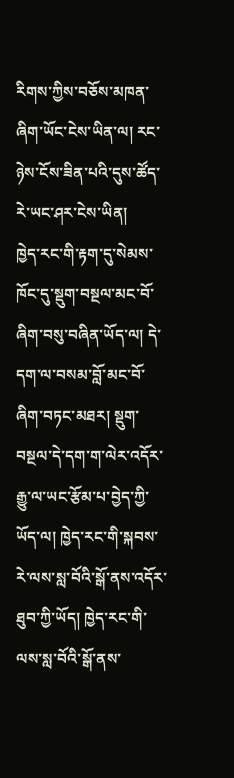རིགས་ཀྱིས་བཅོས་མཁན་ཞིག་ཡོང་ངེས་ཡིན་ལ། རང་ཉེས་ངོས་ཟིན་པའི་དུས་ཚོད་རེ་ཡང་ཤར་ངེས་ཡིན།
ཁྱེད་རང་གི་རྟག་དུ་སེམས་ཁོང་དུ་སྡུག་བསྔལ་མང་བོ་ཞིག་བསུ་བཞིན་ཡོད་ལ། དེ་དག་ལ་བསམ་བློ་མང་བོ་ཞིག་བཏང་མཐར། སྡུག་བསྔལ་དེ་དག་ག་ལེར་འདོར་རྒྱུ་ལ་ཡང་རྩོམ་པ་བྱེད་ཀྱི་ཡོད་ལ། ཁྱེད་རང་གི་སྐབས་རེ་ལས་སླ་བོའི་སྒོ་ནས་འདོར་ཐུབ་ཀྱི་ཡོད། ཁྱེད་རང་གི་ལས་སླ་བོའི་སྒོ་ནས་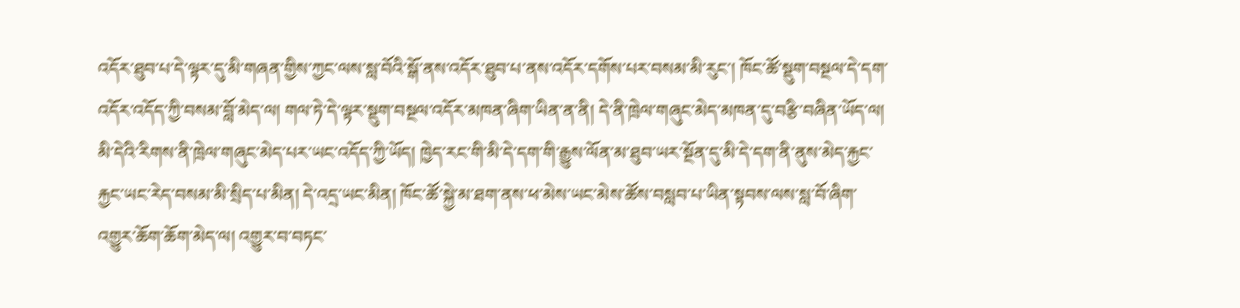འདོར་ཐུབ་པ་དེ་ལྟར་དུ་མི་གཞན་གྱིས་ཀྱང་ལས་སླ་བོའི་སྒོ་ནས་འདོར་ཐུབ་པ་ནས་འདོར་དགོས་པར་བསམ་མི་རུང་། ཁོང་ཚོ་སྡུག་བསྔལ་དེ་དག་འདོར་འདོད་ཀྱི་བསམ་བློ་མེད་ལ། གལ་ཏེ་དེ་ལྟར་སྡུག་བསྔལ་འདོར་མཁན་ཞིག་ཡིན་ན་ནི། དེ་ནི་ཁྲེལ་གཞུང་མེད་མཁན་དུ་བརྩི་བཞིན་ཡོད་ལ། མི་དེའི་རིགས་ནི་ཁྲེལ་གཞུང་མེད་པར་ཡང་འདོད་ཀྱི་ཡོད། ཁྱེད་རང་གི་མི་དེ་དག་གི་རྒྱུས་ལོན་མ་ཐུབ་ཡར་སྔོན་དུ་མི་དེ་དག་ནི་ནུས་མེད་རྐྱང་རྐྱང་ཡང་རེད་བསམ་མི་སྲིད་པ་མིན། དེ་འདྲ་ཡང་མིན། ཁོང་ཚོ་སྐྱེ་མ་ཐག་ནས་ཕ་མེས་ཡང་མེས་ཚོས་བསླབ་པ་ཡིན་སྟབས་ལས་སླ་བོ་ཞིག་འགྱུར་ཆོག་ཆོག་མེད་ལ། འགྱུར་བ་བཏང་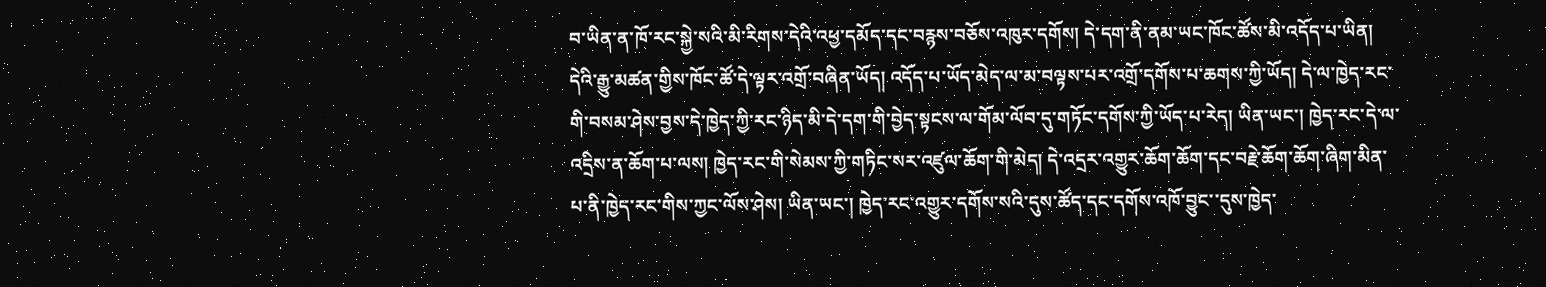བ་ཡིན་ན་ཁོ་རང་སྐྱེ་སའི་མི་རིགས་དེའི་འཕྱ་དམོད་དང་བརྙས་བཅོས་འཁུར་དགོས། དེ་དག་ནི་ནམ་ཡང་ཁོང་ཚོས་མི་འདོད་པ་ཡིན། དེའི་རྒྱུ་མཚན་གྱིས་ཁོང་ཚོ་དེ་ལྟར་འགྲོ་བཞིན་ཡོད། འདོད་པ་ཡོད་མེད་ལ་མ་བལྟས་པར་འགྲོ་དགོས་པ་ཆགས་ཀྱི་ཡོད། དེ་ལ་ཁྱེད་རང་གི་བསམ་ཤེས་བྱས་དེ་ཁྱེད་ཀྱི་རང་ཉིད་མི་དེ་དག་གི་བྱེད་སྟངས་ལ་གོམ་ལོབ་དུ་གཏོང་དགོས་ཀྱི་ཡོད་པ་རེད། ཡིན་ཡང་། ཁྱེད་རང་དེ་ལ་འདྲིས་ན་ཆོག་པ་ལས། ཁྱེད་རང་གི་སེམས་ཀྱི་གཏིང་སར་འཛུལ་ཆོག་གི་མེད། དེ་འདྲར་འགྱུར་ཆོག་ཆོག་དང་བརྗེ་ཆོག་ཆོག་ཞིག་མིན་པ་ནི་ཁྱེད་རང་གིས་ཀྱང་ལོས་ཤེས། ཡིན་ཡང་། ཁྱེད་རང་འགྱུར་དགོས་སའི་དུས་ཚོད་དང་དགོས་འཁོ་བྱུང་་དུས་ཁྱེད་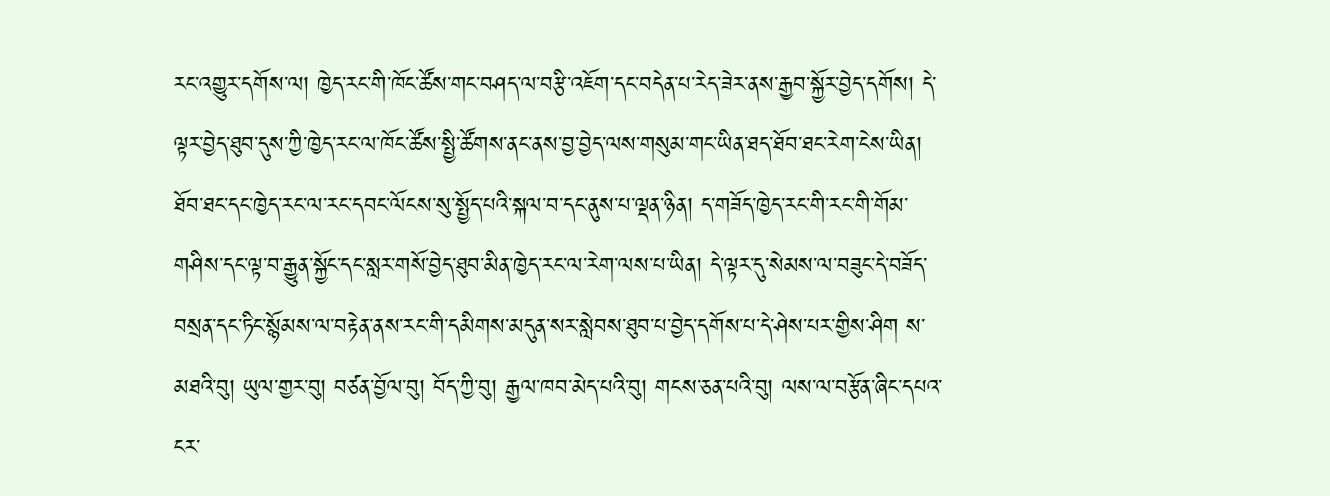རང་འགྱུར་དགོས་ལ། ཁྱེད་རང་གི་ཁོང་ཚོས་གང་བཤད་ལ་བརྩི་འཇོག་དང་བདེན་པ་རེད་ཟེར་ནས་རྒྱབ་སྐྱོར་བྱེད་དགོས། དེ་ལྟར་བྱེད་ཐུབ་དུས་ཀྱི་ཁྱེད་རང་ལ་ཁོང་ཚོས་སྤྱི་ཚོགས་ནང་ནས་བྱ་བྱེད་ལས་གསུམ་གང་ཡིན་ཐད་ཐོབ་ཐང་རེག་ངེས་ཡིན། ཐོབ་ཐང་དང་ཁྱེད་རང་ལ་རང་དབང་ལོངས་སུ་སྤྱོད་པའི་སྐལ་བ་དང་ནུས་པ་ལྡན་ཉིན། ད་གཟོད་ཁྱེད་རང་གི་རང་གི་གོམ་གཤིས་དང་ལྟ་བ་རྒྱུན་སྐྱོང་དང་སླར་གསོ་བྱེད་ཐུབ་མིན་ཁྱེད་རང་ལ་རེག་ལས་པ་ཡིན། དེ་ལྟར་དུ་སེམས་ལ་བཟུང་དེ་བཟོད་བསྲན་དང་ཏིང་སྙོམས་ལ་བརྟེན་ནས་རང་གི་དམིགས་མདུན་སར་སླེབས་ཐུབ་པ་བྱེད་དགོས་པ་དེ་ཤེས་པར་གྱིས་ཤིག ས་མཐའི་བུ། ཡུལ་གྱར་བུ། བཙན་བྱོལ་བུ། བོད་ཀྱི་བུ། རྒྱལ་ཁབ་མེད་པའི་བུ། གངས་ཅན་པའི་བུ། ལས་ལ་བརྩོན་ཞིང་དཔའ་ངར་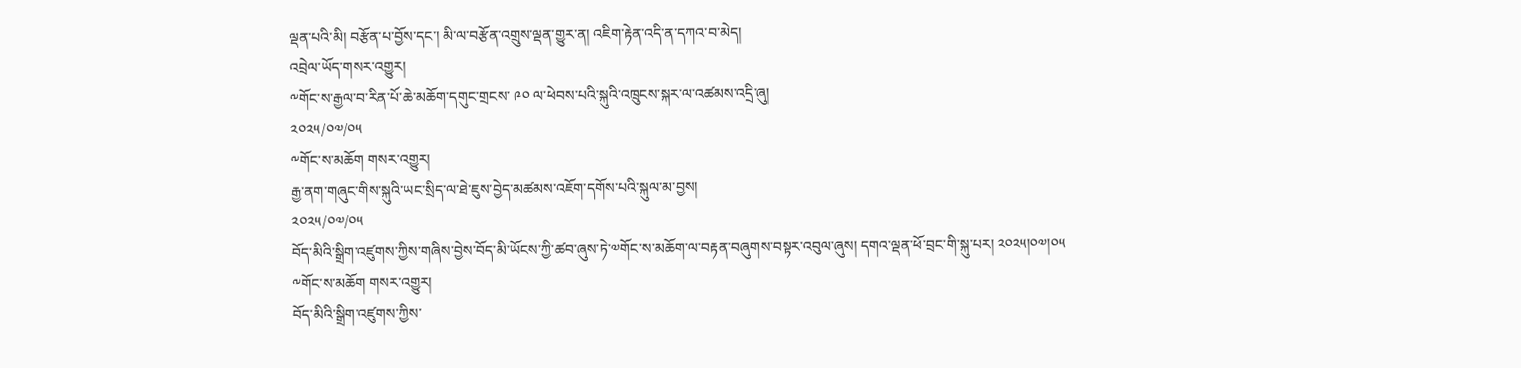ལྡན་པའི་མི། བརྩོན་པ་བྱོས་དང་། མི་ལ་བརྩོན་འགྲུས་ལྡན་གྱུར་ན། འཇིག་རྟེན་འདི་ན་དཀའ་བ་མེད།
འབྲེལ་ཡོད་གསར་འགྱུར།
༸གོང་ས་རྒྱལ་བ་རིན་པོ་ཆེ་མཆོག་དགུང་གྲངས་ ༩༠ ལ་ཕེབས་པའི་སྐུའི་འཁྲུངས་སྐར་ལ་འཚམས་འདྲི་ཞུ།
༢༠༢༥/༠༧/༠༥
༸གོང་ས་མཆོག གསར་འགྱུར།
རྒྱ་ནག་གཞུང་གིས་སྐུའི་ཡང་སྲིད་ལ་ཐེ་ཇུས་བྱེད་མཚམས་འཇོག་དགོས་པའི་སྐུལ་མ་བྱས།
༢༠༢༥/༠༧/༠༥
བོད་མིའི་སྒྲིག་འཛུགས་ཀྱིས་གཞིས་བྱེས་བོད་མི་ཡོངས་ཀྱི་ཚབ་ཞུས་ཏེ་༧གོང་ས་མཆོག་ལ་བརྟན་བཞུགས་བསྟར་འབུལ་ཞུས། དགའ་ལྡན་ཕོ་བྲང་གི་སྐུ་པར། ༢༠༢༥།༠༧།༠༥
༸གོང་ས་མཆོག གསར་འགྱུར།
བོད་མིའི་སྒྲིག་འཛུགས་ཀྱིས་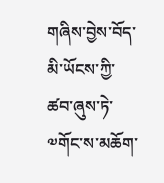གཞིས་བྱེས་བོད་མི་ཡོངས་ཀྱི་ཚབ་ཞུས་ཏེ་༧གོང་ས་མཆོག་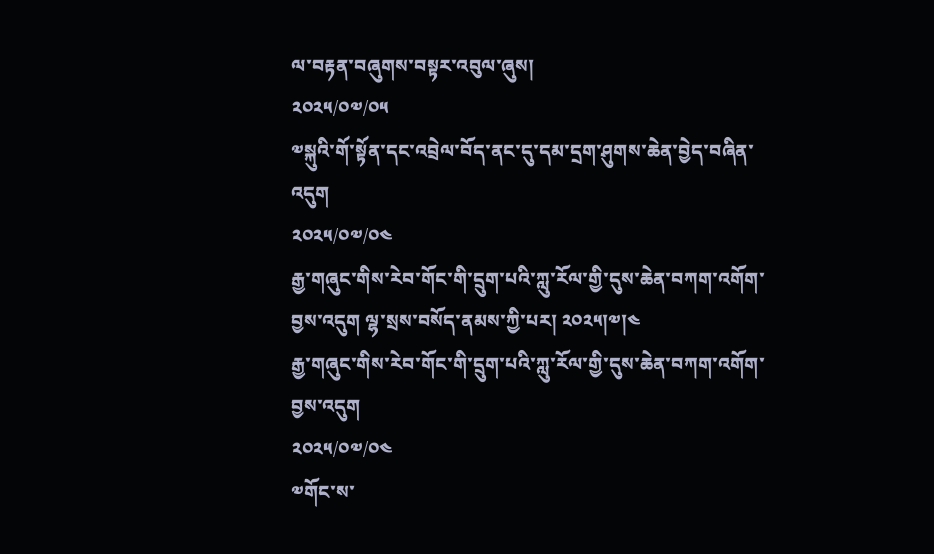ལ་བརྟན་བཞུགས་བསྟར་འབུལ་ཞུས།
༢༠༢༥/༠༧/༠༥
༧སྐུའི་གོ་སྟོན་དང་འབྲེལ་བོད་ནང་དུ་དམ་དྲག་ཤུགས་ཆེན་བྱེད་བཞིན་འདུག
༢༠༢༥/༠༧/༠༤
རྒྱ་གཞུང་གིས་རེབ་གོང་གི་དྲུག་པའི་ཀླུ་རོལ་གྱི་དུས་ཆེན་བཀག་འགོག་བྱས་འདུག ལྷ་སྲས་བསོད་ནམས་ཀྱི་པར། ༢༠༢༥།༧།༤
རྒྱ་གཞུང་གིས་རེབ་གོང་གི་དྲུག་པའི་ཀླུ་རོལ་གྱི་དུས་ཆེན་བཀག་འགོག་བྱས་འདུག
༢༠༢༥/༠༧/༠༤
༧གོང་ས་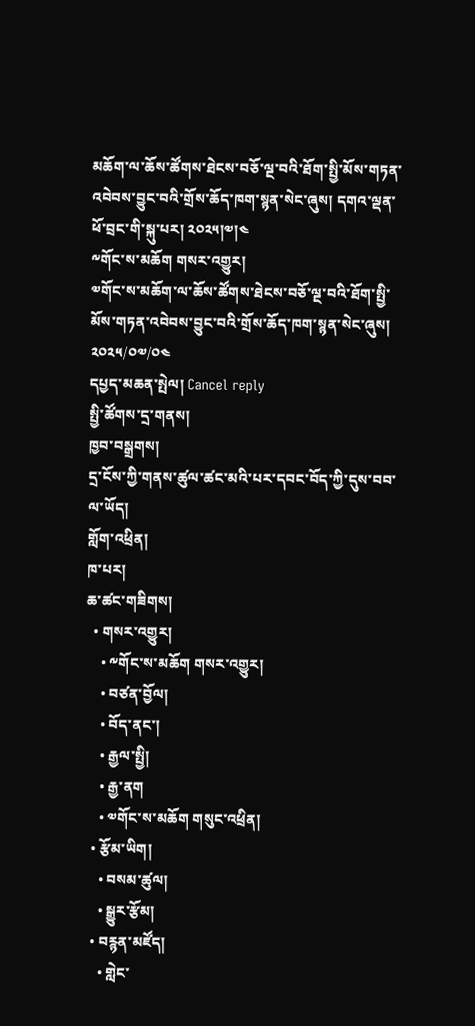མཆོག་ལ་ཆོས་ཚོགས་ཐེངས་བཅོ་ལྔ་བའི་ཐོག་སྤྱི་མོས་གཏན་འབེབས་བྱུང་བའི་གྲོས་ཆོད་ཁག་སྙན་སེང་ཞུས། དགའ་ལྡན་ཕོ་བྲང་གི་སྐུ་པར། ༢༠༢༥།༧།༤
༸གོང་ས་མཆོག གསར་འགྱུར།
༧གོང་ས་མཆོག་ལ་ཆོས་ཚོགས་ཐེངས་བཅོ་ལྔ་བའི་ཐོག་སྤྱི་མོས་གཏན་འབེབས་བྱུང་བའི་གྲོས་ཆོད་ཁག་སྙན་སེང་ཞུས།
༢༠༢༥/༠༧/༠༤
དཔྱད་མཆན་སྤེལ། Cancel reply
སྤྱི་ཚོགས་དྲ་གནས།
ཁྱབ་བསྒྲགས།
དྲ་ངོས་ཀྱི་གནས་ཚུལ་ཚང་མའི་པར་དབང་བོད་ཀྱི་དུས་བབ་ལ་ཡོད།
གློག་འཕྲིན།
ཁ་པར།
ཆ་ཚང་གཟིགས།
  • གསར་འགྱུར།
    • ༸གོང་ས་མཆོག གསར་འགྱུར།
    • བཙན་བྱོལ།
    • བོད་ནང་།
    • རྒྱལ་སྤྱི།
    • རྒྱ་ནག
    • ༧གོང་ས་མཆོག གསུང་འཕྲིན།
  • རྩོམ་ཡིག།
    • བསམ་ཚུལ།
    • སྒྱུར་རྩོམ།
  • བརྙན་མཛོད།
    • གླེང་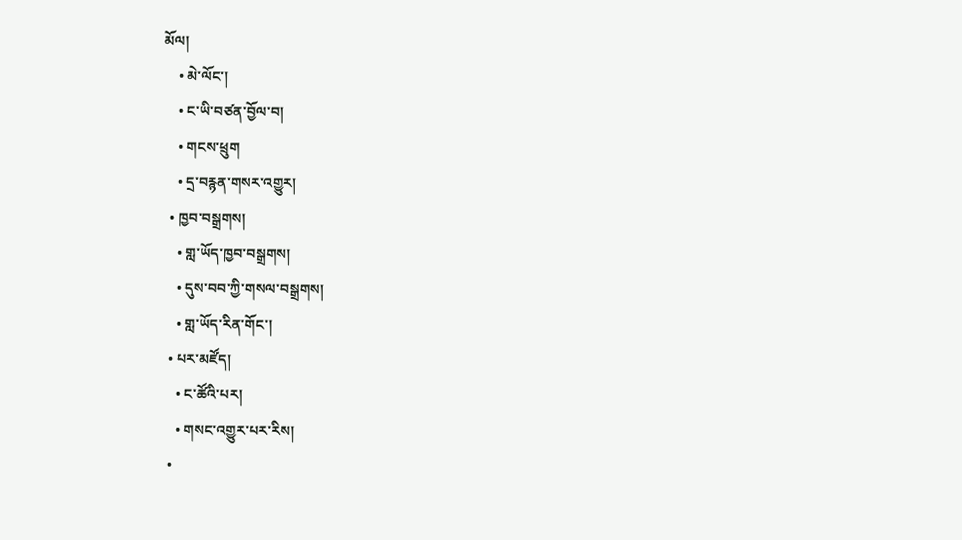མོལ།
    • མེ་ལོང་།
    • ང་ཡི་བཙན་བྱོལ་བ།
    • གངས་ཕྲུག
    • དྲ་བརྙན་གསར་འགྱུར།
  • ཁྱབ་བསྒྲགས།
    • གླ་ཡོད་ཁྱབ་བསྒྲགས།
    • དུས་བབ་ཀྱི་གསལ་བསྒྲགས།
    • གླ་ཡོད་རིན་གོང་།
  • པར་མཛོད།
    • ང་ཚོའི་པར།
    • གསང་འགྱུར་པར་རིས།
  •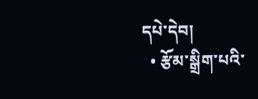དཔེ་དེབ།
  • རྩོམ་སྒྲིག་པའི་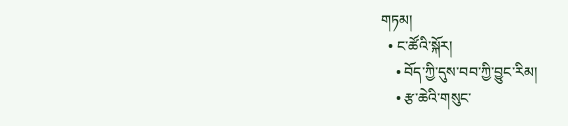གཏམ།
  • ང་ཚོའི་སྐོར།
    • བོད་ཀྱི་དུས་བབ་ཀྱི་བྱུང་རིམ།
    • རྩ་ཆེའི་གསུང་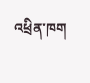འཕྲིན་ཁག